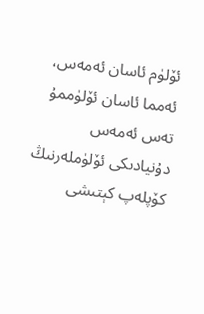ئۆلۈم ئاسان ئەمەس، ئەمما ئاسان ئۆلۈممۇ تەس ئەمەس
دۇنيادىكى ئۆلۈملەرنىڭ كۆپلەپ كېتىشى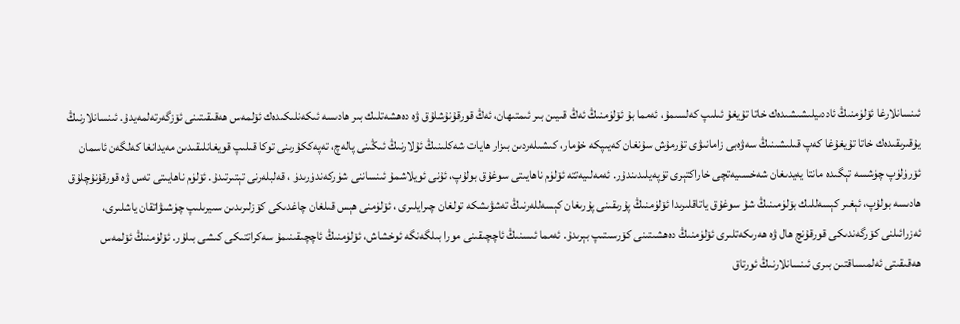ئىنسانلارغا ئۆلۈمنىڭ ئاددىيلىشىشىدەك خاتا تۇيغۇ ئىلىپ كەلسىمۇ، ئەمما بۇ ئۆلۈمنىڭ ئەڭ قىيىن بىر ئىمتىھان، ئەڭ قورقۇنۇشلۇق ۋە دەھشەتلىك بىر ھادىسە ئىكەنلىكىدەك ئۆلمەس ھەقىقىتىنى ئۆزگەرتەلمەيدۇ. ئىنسانلارنىڭ يۇقىرىقىدەك خاتا تۇيغۇغا كەپ قىلىشىنىڭ سەۋەبى زامانىۋى تۇرمۇش سۇنغان كەيىپكە خۇمار، كىشىلەردىن بىزار ھايات شەكلىنىڭ ئۇلارنىڭ ئىڭىنى پالەچ، تەپەككۇرىنى توكا قىلىپ قويغانلىقىدىن مەيدانغا كەلگەن ئاسمان ئۆرۈلۈپ چۈشسە تېگىدە مانتا يەيدىغان شەخسىيەتچى خاراكتېرى تۈپەيلىدىندۇر. ئەمەلىيەتتە ئۆلۈم ناھايىتى سوغۇق بولۇپ، ئۇنى ئويلاشمۇ ئىنساننى شۈركەندۈرىدۈ ، قەلبلەرنى تېتىرتىدۇ. ئۆلۈم ناھايىتى تەس ۋە قورقۇنۇچلۇق ھادىسە بولۇپ، ئېغىر كېسەللىك بۆلۈمىنىڭ شۇ سوغۇق ياتاقلىرىدا ئۆلۈمنىڭ پۇرىقىنى پۇرىغان كېسەللەرنىڭ تەشۋىشكە تولغان چىرايلىرى ، ئۆلۈمنى ھېس قىلغان چاغدىكى كۆزلىرىدىن سىيرىلىپ چۈشىۋاتقان ياشلىرى، ئەزرائىلنى كۆرگەندىكى قورقۇنچ ھال ۋە ھەرىكەتلىرى ئۆلۈمنىڭ دەھشىتىنى كۆرسىتىپ بېرىدۇ. ئەمما ئىسنىڭ ئاچچىقىنى مورا بىلگەنگە ئوخشاش، ئۆلۈمنىڭ ئاچچىقىنىمۇ سەكراتتىكى كىشى بىلۇر. ئۆلۈمنىڭ ئۆلمەس ھەقىقىتى ئەلمىساقتىن بىرى ئىنسانلارنىڭ ئورتاق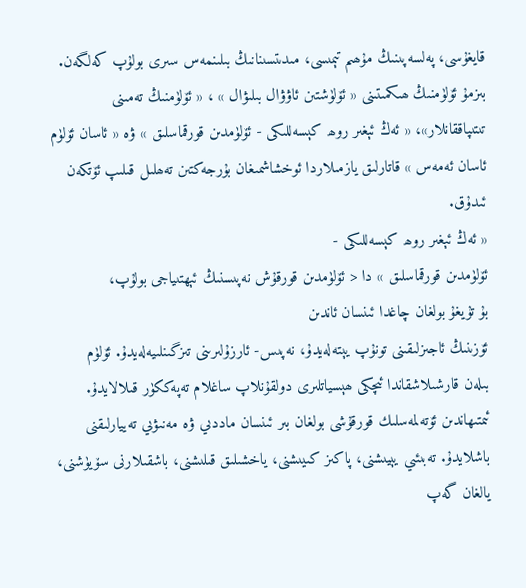قايغۇسى، پەلسەپىنىڭ مۇھىم تېمىسى، مىدىتسىنانىڭ بىلىنمەس سىرى بولۇپ كەلگەن. بىزمۇ ئۆلۈمنىڭ ھىكمىتىنى « ئۆلۈشتىن ئاۋۋال بىلىۋال » ، « ئۆلۈمنىڭ تەمىنى تىتىپاققانلار»، « ئەڭ ئېغىر روھ كېسەللىكى - ئۆلۈمدىن قورقماسلىق » ۋە « ئاسان ئۆلۈم ئاسان ئەمەس » قاتارلىق يازمىلاردا ئوخشاشمىغان بۇرجەكتىن تەھلىل قىلىپ ئۆتكەن ئىدۇق.
« ئەڭ ئېغىر روھ كېسەللىكى -
ئۆلۈمدىن قورقماسلىق » دا < ئۆلۈمدىن قورقۇش نەپىسنىڭ ئېھتىياجى بولۇپ،
بۇ تۇيغۇ بولغان چاغدا ئىنسان ئاندىن
ئۆزىنىڭ ئاجىزلىقىنى تونۇپ يېتەلەيدۇ، نەپىس- ئارزۇلىرىنى تىزگىنلىيەلەيدۇ. ئۆلۈم
بىلەن قارشىلاشقاندا ئىچكى ھېسياتلىرى دولقۇنلاپ ساغلام تەپەككۈر قىلالايدۇ.
ئىمتىھاندىن ئۆتەلمەسلىك قورقۇشى بولغان بىر ئىنسان ماددىي ۋە مەنىۋىي تەييارلىقنى
باشلايدۇ. تەبىئىي يېيىشنى، پاكىز كىيىشنى، ياخشىلىق قىلىشنى، باشقىلارنى سۆيۈشنى،
يالغان گەپ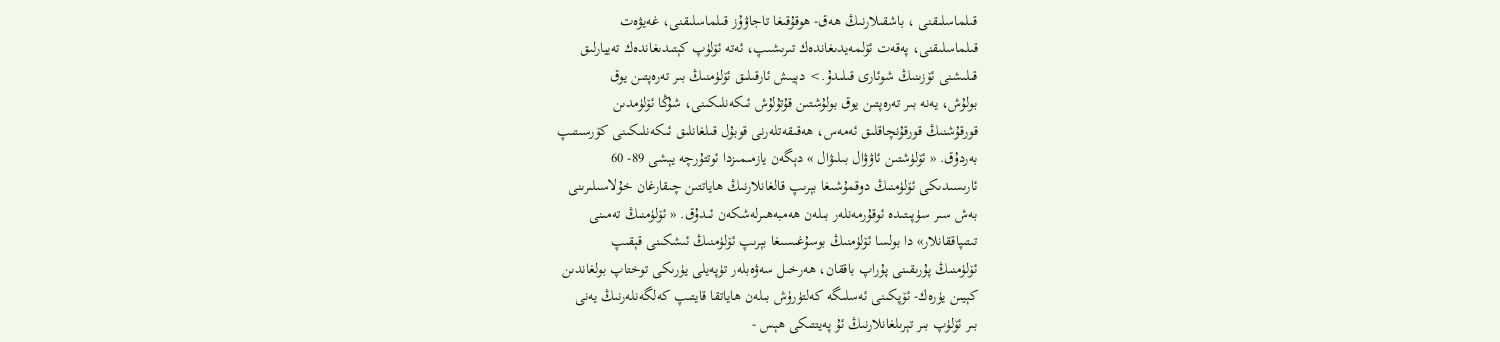قىلماسلىقنى ، باشقىلارنىڭ ھەق- ھوقۇقىغا تاجاۋۇز قىلماسلىقنى، غەيۋەت
قىلماسلىقنى، پەقەت ئۆلمەيدىغاندەك تىرىشىپ، ئەتە ئۆلۈپ كېتىدىغاندەك تەييارلىق
قىلىشنى ئۆزىنىڭ شوئارى قىلىدۇ.> دېيىش ئارقىلىق ئۆلۈمنىڭ بىر تەرەپتىن يوق
بولۇش، يەنە بىر تەرەپتىن يوق بولۇشتىن قۇتۇلۇش ئىكەنلىكىنى، شۇڭا ئۆلۈمدىن
قورقۇشنىڭ قورقۇنچاقلىق ئەمەس، ھەقىقەتلەرنى قوبۇل قىلغانلىق ئىكەنلىكىنى كۆرسىتىپ
بەردۇق. « ئۆلۈشتىن ئاۋۋال بىلىۋال » دېگەن يازمىمىزدا ئوتتۇرچە يېشى 89- 60
ئارىسىدىكى ئۆلۈمنىڭ دوقمۇشىغا بېرىپ قالغانلارنىڭ ھاياتتىن چىقارغان خۇلاسىلىرىنى
بەش سىر سۈپىتىدە ئوقۇرمەنلەر بىلەن ھەمبەھىرلەشكەن ئىدۇق. « ئۆلۈمنىڭ تەمىنى
تىتىپاققانلار» دا بولسا ئۆلۈمنىڭ بوسۇغىسىغا بېرىپ ئۆلۈمنىڭ ئىشكىنى قېقىپ
ئۆلۈمنىڭ پۇرىقىنى پۇراپ باققان، ھەرخىل سەۋەبلەر تۈپەيلى يۈرىكى توختاپ بولغاندىن
كېيىن يۈرەك- ئۆپكىنى ئەسلىگە كەلتۈرۈش بىلەن ھاياتقا قايتىپ كەلگەنلەرنىڭ يەنى
بىر ئۆلۈپ بىر تېرىلغانلارنىڭ ئۇ پەيتتىكى ھېس -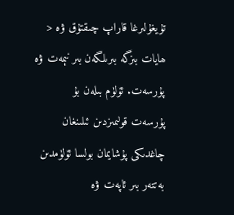تۇيغۇلىرغا قاراپ چىقتۇق ۋە < ھايات بىزگە بىرىلگەن بىر نېمەت ۋە پۇرسەت. ئۆلۈم بىلەن بۇ
پۇرسەت قولىمىزدىن ئىلىنغان چاغدىكى پۇشايمان بولسا ئۆلۈمدىن بەتتەر بىر ئاپەت ۋە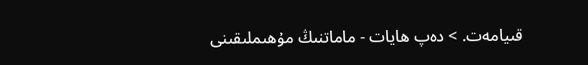قىيامەت. > دەپ ھايات - ماماتنىڭ مۇھىملىقىنى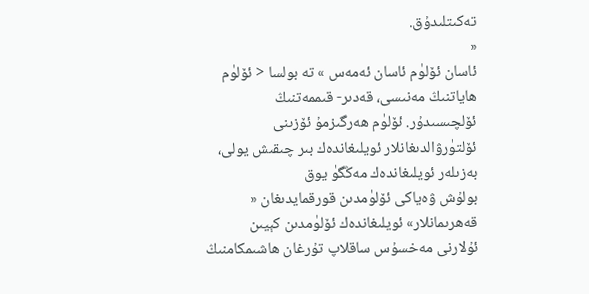تەكىتلىدۇق.
«
ئاسان ئۆلۈم ئاسان ئەمەس » تە بولسا < ئۆلۈم ھاياتنىڭ مەنىسى، قەدىر- قىممەتنىڭ
ئۆلچىسىدۇر. ئۆلۈم ھەرگىزمۇ ئۆزىنى
ئۆلتۈرۋالدىغانلار ئويلىغاندەك بىر چىقىش يولى، بەزىلەر ئويلىغاندەك مەڭگۈ يوق
بولۇش ۋەياكى ئۆلۈمدىن قورقمايدىغان « قەھرىمانلار» ئويلىغاندەك ئۆلۈمدىن كېيىن
ئۇلارنى مەخسۇس ساقلاپ تۇرغان ھاشىمكامنىڭ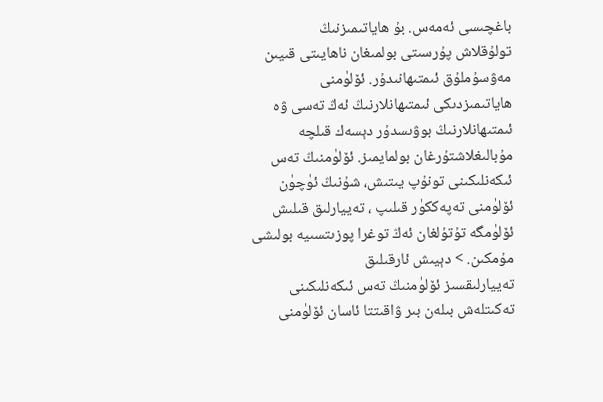باغچىسى ئەمەس. بۇ ھاياتىمىزنىڭ
تولۇقلاش پۇرسىتى بولمىغان ناھايىتى قىيىن مەۋسۇملۇق ئىمتىھانىدۇر. ئۆلۈمنى
ھاياتىمىزدىكى ئىمتىھانلارنىڭ ئەڭ تەسى ۋە ئىمتىھانلارنىڭ بوۋىسدۇر دېسەك قىلچە
مۇبالىغلاشتۇرغان بولمايمىز. ئۆلۈمنىڭ تەس ئىكەنلىكىنى تونۇپ يىتىش، شۇنىڭ ئۈچۈن ئۆلۈمنى تەپەككۈر قىلىپ ، تەييارلىق قىلىش
ئۆلۈمگە تۇتۇلغان ئەڭ توغرا پوزىتسىيە بولىشى مۇمكىن. > دېيىش ئارقىلىق
تەييارلىقسىز ئۆلۈمنىڭ تەس ئىكەنلىكىنى
تەكىتلەش بىلەن بىر ۋاقىتتا ئاسان ئۆلۈمنى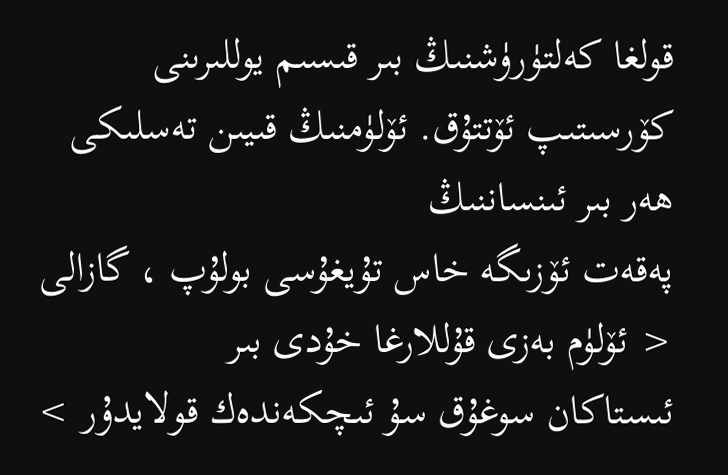قولغا كەلتۈرۈشنىڭ بىر قىسىم يوللىرىنى كۆرسىتىپ ئۆتتۇق. ئۆلۈمنىڭ قىيىن تەسلىكى ھەر بىر ئىنساننىڭ
پەقەت ئۆزىگە خاس تۇيغۇسى بولۇپ ، گازالى < ئۆلۈم بەزى قۇللارغا خۇدى بىر
ئىستاكان سوغۇق سۇ ئىچكەندەك قولايدۇر >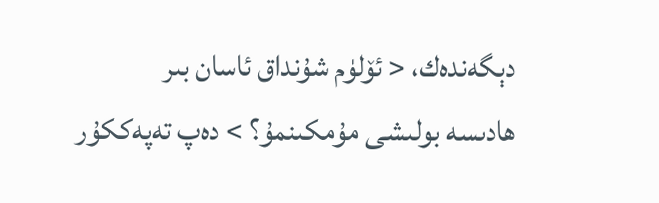دېگەندەك، < ئۆلۈم شۇنداق ئاسان بىر
ھادىسە بولىشى مۇمكىنمۇ؟ > دەپ تەپەككۇر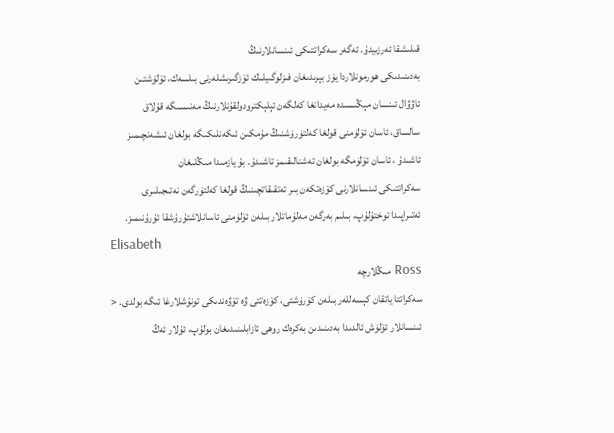قىلىشقا ئەرزىيدۇ. ئەگەر سەكراتتىكى ئىنسانلارنىڭ
بەدىنىدىكى ھورمونلاردا يۈز بېرىدىغان فىزلوگىيلىك ئۆزگىرىشلەرنى بىلسەك، ئۆلۈشتىن
ئاۋۋال ئىنسان مېڭىسىدە مەيدانغا كەلگەن ئېلېكترودولقۇنلارنىڭ مەنىسىگە قۇلاق
سالساق، ئاسان ئۆلۈمنى قولغا كەلتۈرۈشنىڭ مۇمكىن ئىكەنلىكىگە بولغان ئىشەنچىمىز
ئاشىدۇ ، ئاسان ئۆلۈمگە بولغان تەشنالىقىمز تاشىدۇ. بۇ يازمىدا مىڭلىغان
سەكراتتىكى ئىنسانلارنى كۆزەتكەن بىر تەتقىقاتچىنىڭ قولغا كەلتۈرگەن نەتىجىلىرى
ئەتىراپىدا توختۇلۇپ، بىلىم بەرگەن مەلۇماتلار بىلەن ئۆلۈمنى ئاسانلاشتۇرۇشقا ئۇرۇنىمىز.
Elisabeth
Ross مىڭلارچە
سەكراتتا ياتقان كېسەللەر بىلەن كۆرۈشتى، كۆزەتتى ۋە تۆۋەندىكى تونۇشلارغا ئىگە بولدى. <
ئىنسانلار ئۆلۈش ئالدىدا بەدىنىدىن بەكرەك روھى ئازابلىنىدىغان بولۇپ، ئۇلار ئەڭ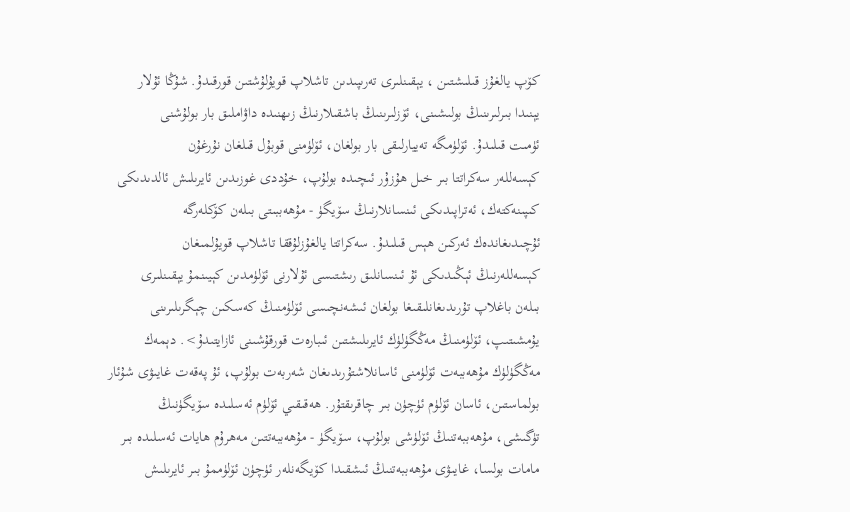كۆپ يالغۇز قىلىشتىن ، يېقىنلىرى تەرىپىدىن تاشلاپ قويۇلۇشتىن قورقىدۇ. شۇڭا ئۇلار
يېنىدا بىرلىرىنىڭ بولىشىنى، ئۆزلىرىنىڭ باشقىلارنىڭ زىھنىدە داۋاملىق بار بولۇشنى
ئۈمىت قىلىدۇ. ئۆلۈمگە تەييارلىقى بار بولغان، ئۆلۈمنى قوبۇل قىلغان نۇرغۇن
كېسەللەر سەكراتتا بىر خىل ھۇزۇر ئىچىدە بولۇپ، خۇددى غوزىدىن ئايرىلىش ئالدىدىكى
كىپىنەكتەك، ئەتراپىدىكى ئىنسانلارنىڭ سۆيگۈ - مۇھەببىتى بىلەن كۆكلەرگە
ئۇچىدىغاندەك ئەركىن ھېس قىلىدۇ. سەكراتتا يالغۇزلۇققا تاشلاپ قويۇلمىغان
كېسەللەرنىڭ ئېڭىدىكى ئۇ ئىنسانلىق رىشتىسى ئۇلارنى ئۆلۈمدىن كېيىنمۇ يېقىنلىرى
بىلەن باغلاپ تۇرىدىغانلىقىغا بولغان ئىشەنچىسى ئۆلۈمنىڭ كەسكىن چېگرىلىرىنى
يۇمشىتىپ، ئۆلۈمنىڭ مەڭگۈلۈك ئايرىلىشتىن ئىبارەت قورقۇشىنى ئازايتىدۇ>. دېمەك
مەڭگۈلۈك مۇھەببەت ئۆلۈمنى ئاسانلاشتۇرىدىغان شەربەت بولۇپ، ئۇ پەقەت غايىۋى شۇئار
بولماستىن، ئاسان ئۆلۈم ئۈچۈن بىر چاقرىقتۇر. ھەقىقىي ئۆلۈم ئەسلىدە سۆيگۈنىڭ
تۈگىشى، مۇھەببەتنىڭ ئۆلۈشى بولۇپ، سۆيگۈ - مۇھەببەتتىن مەھرۇم ھايات ئەسلىدە بىر
مامات بولسا، غايىۋى مۇھەببەتنىڭ ئىشقىدا كۆيگەنلەر ئۈچۈن ئۆلۈممۇ بىر ئايرىلىش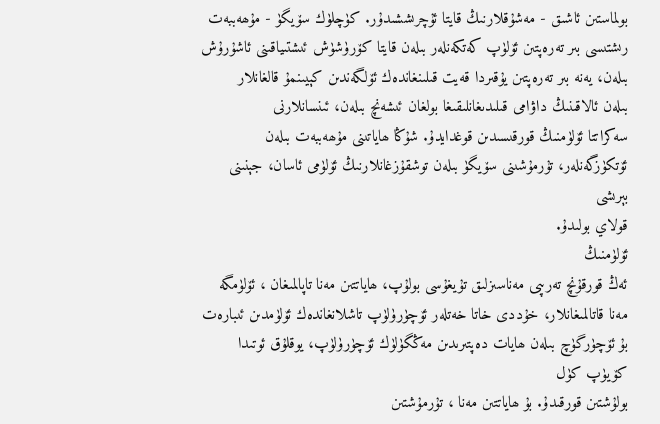بولماستىن ئاشىق - مەشۇقلارنىڭ قايتا ئۇچرىششىدۇر. كۈچلۈك سۆيگۈ - مۇھەببەت
رىشتىسى بىر تەرەپتىن ئۆلۈپ كەتكەنلەر بىلەن قايتا كۆرۈشۈش ئىشتىياقىنى ئاشۇرۇش
بىلەن، يەنە بىر تەرەپتىن يۇقىردا قەيت قىلىنغاندەك ئۆلگەندىن كېيىنمۇ قالغانلار
بىلەن ئالاقىنىڭ داۋامى قىلىدىغانلىقىغا بولغان ئىشەنچ بىلەن، ئىنسانلارنى
سەكراتتا ئۆلۈمنىڭ قورقىسىدىن قوغدايدۇ. شۇڭا ھاياتىنى مۇھەببەت بىلەن
ئۆتكۈزگەنلەر، تۇرمۇشىنى سۆيگۈ بىلەن توشقۇزغانلارنىڭ ئۆلۈمى ئاسان، جېنىنى بېرىشى
قولاي بولىدۇ.
ئۆلۈمنىڭ
ئەڭ قورقۇنچ تەرىپى مەناسىزلىق تۇيغۇسى بولۇپ، ھاياتتىن مەنا تاپالمىغان ، ئۆلۈمگە
مەنا قاتالمىغانلار، خۇددى خاتا خەتلەر ئۆچۈرۈلۈپ تاشلانغاندەك ئۆلۈمدىن ئىبارەت
بۇ ئۆچۈرگۈچ بىلەن ھايات دەپتىرىدىن مەڭگۈلۈك ئۆچۈرۈلۈپ، يوقلۇق ئوتىدا كۆيۈپ كۈل
بولۇشتىن قورقىدۇ. بۇ ھاياتتىن مەنا ، تۇرمۇشتىن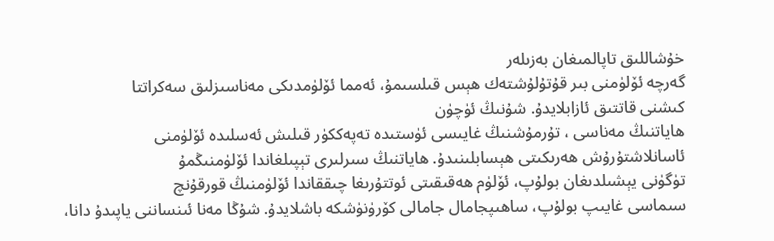خۇشاللىق تاپالمىغان بەزىلەر
گەرچە ئۆلۈمنى بىر قۇتۇلۇشتەك ھېس قىلسىمۇ، ئەمما ئۆلۈمدىكى مەناسىزلىق سەكراتتا
كىشنى قاتتىق ئازابلايدۇ. شۇنىڭ ئۈچۈن
ھاياتنىڭ مەناسى ، تۇرمۇشنىڭ غايىسى ئۈستىدە تەپەككۈر قىلىش ئەسلىدە ئۆلۈمنى
ئاسانلاشتۇرۇش ھەرىكىتى ھېسابلىنىدۇ. ھاياتنىڭ سىرلىرى تېپىلغاندا ئۆلۈمنىڭمۇ
تۈگۈنى يېشىلدىغان بولۇپ، ئۆلۈم ھەقىقىتى ئوتتۇرىغا چىققاندا ئۆلۈمنىڭ قورقۇنچ
سىماسى غايىپ بولۇپ، ساھىپجامال جامالى كۆرۈنۈشكە باشلايدۇ. شۇڭا مەنا ئىنساننى ياپىدۇ دانا،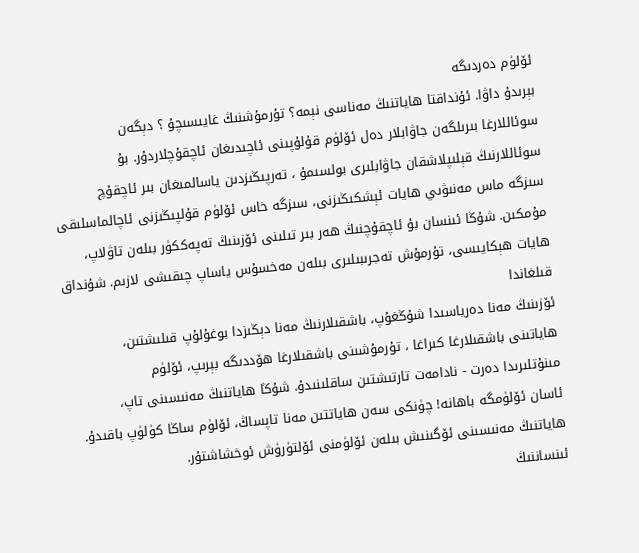ئۆلۈم دەردىگە
بېرىدۇ داۋا. ئۇنداقتا ھاياتنىڭ مەناسى نېمە؟ تۇرمۇشنىڭ غايىسىچۇ ؟ دېگەن
سوئاللارغا بىرىلگەن جاۋابلار دەل ئۆلۈم قۇلۇپىنى ئاچىدىغان ئاچقۇچلاردۇر. بۇ
سوئاللارنىڭ قېلىپلاشقان جاۋابلىرى بولسىمۇ ، تەرپىڭىزدىن ياسالمىغان بىر ئاچقۇچ
سىزگە ماس مەنىۋىي ھايات ئېشكىڭىزنى، سىزگە خاس ئۆلۈم قۇلپىڭىزنى ئاچالماسلىقى
مۇمكىن. شۇڭا ئىنسان بۇ ئاچقۇچنىڭ ھەر بىر تىلىنى ئۆزىنىڭ تەپەككۈر بىلەن تاۋلاپ،
ھايات ھېكايىسى، تۇرمۇش تەجرىبىلىرى بىلەن مەخسۇس ياساپ چىقىشى لازىم. شۇنداق قىلغاندا
ئۆزىنىڭ مەنا دەرياسىدا شۇڭغۇپ، باشقىلارنىڭ مەنا دېڭىزدا بوغۇلۇپ قىلىشتىن،
ھاياتىنى باشقىلارغا كىراغا ، تۇرمۇشىنى باشقىلارغا ھۆددىگە بېرىپ، ئۆلۈم
مىنۇتلىرىدا دەرت - نادامەت تارتىشتىن ساقلىنىدۇ. شۇڭا ھاياتنىڭ مەنىسىنى تاپ،
ئاسان ئۆلۈمگە باھانە! چۈنكى سەن ھاياتتىن مەنا تاپساڭ، ئۆلۈم ساڭا كۈلۈپ باقىدۇ.
ھاياتنىڭ مەنىسىنى ئۆگىنىش بىلەن ئۆلۈمنى ئۆلتۈرۈش ئوخشاشتۇر.
ئىنساننىڭ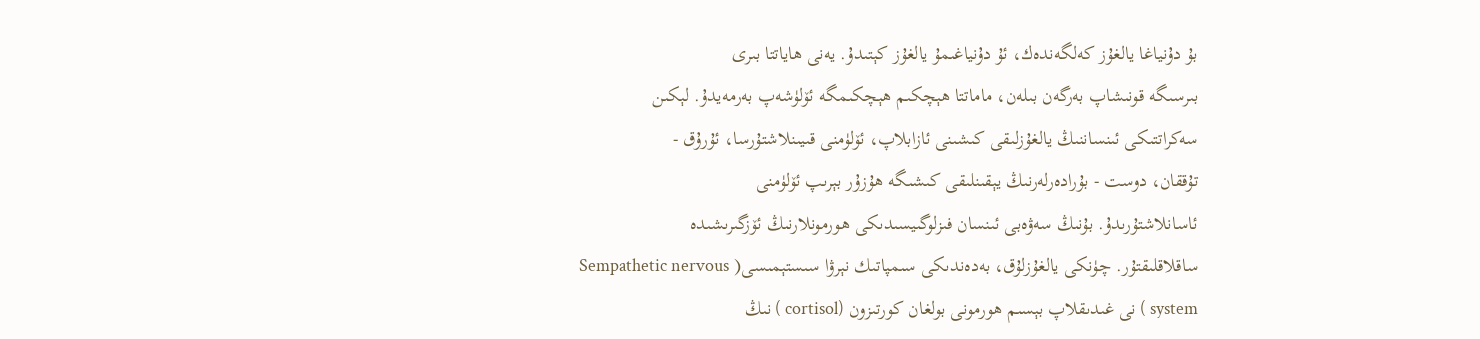بۇ دۇنياغا يالغۇز كەلگەندەك، ئۇ دۇنياغىمۇ يالغۇز كېتىدۇ. يەنى ھاياتتا بىرى
بىرسىگە قونىشاپ بەرگەن بىلەن، ماماتتا ھېچكىم ھېچكىمگە ئۆلۈشەپ بەرمەيدۇ. لېكىن
سەكراتتىكى ئىنساننىڭ يالغۇزلىقى كىشىنى ئازابلاپ، ئۆلۈمنى قىيىنلاشتۇرسا، ئۇرۇق -
تۇققان، دوست - بۇرادەرلەرنىڭ يېقىنلىقى كىشىگە ھۇزۇر بېرىپ ئۆلۈمنى
ئاسانلاشتۇرىدۇ. بۇنىڭ سەۋەبى ئىنسان فىزلوگىيسىدىكى ھورمونلارنىڭ ئۆزگىرىشىدە
ساقلاقلىقتۇر. چۈنكى يالغۇزلۇق، بەدەندىكى سىمپاتىك نېرۋا سىستېمىسى( Sempathetic nervous
system ) نى غىدىقلاپ بېسىم ھورمونى بولغان كورتىزون (cortisol ) نىڭ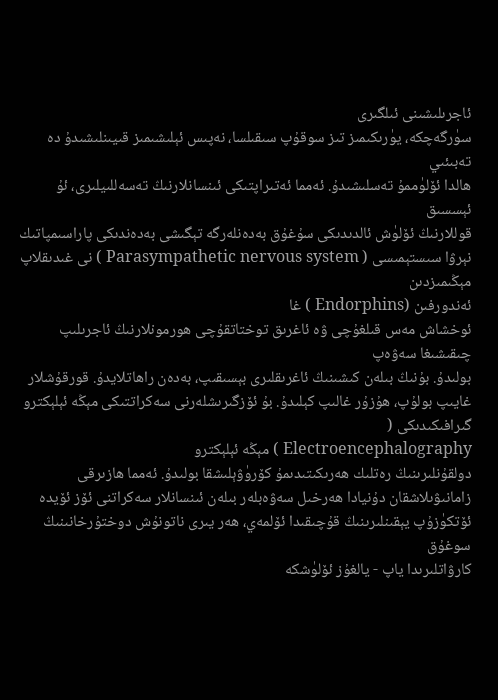ئاجرىلىشىنى ئىلگىرى
سۈرگەچكە، يۈرىكىمىز تىز سوقۇپ سىقىلسا، نەپىس ئېلىشىمىز قىيىنلىشىدۇ دە تەبىئىي
ھالدا ئۆلۈممۇ تەسلىشىدۇ. ئەمما ئەتىراپتىكى ئىنسانلارنىڭ تەسەللىيلىرى، ئۇ ئېسسىق
قوللارنىڭ ئۆلۈش ئالدىدىكى سۇغۇق بەدەنلەرگە تېگىشى بەدەندىكى پاراسىمپاتىك نېرۋا سىستېمىسى ( Parasympathetic nervous system ) نى غىدىقلاپ مېڭىمىزدىن
ئەندورفىن (Endorphins ) غا
ئوخشاش مەس قىلغۇچى ۋە ئاغرىق توختاتقۇچى ھورمونلارنىڭ ئاجرىلىپ چىقىشىغا سەۋەپ
بولىدۇ. بۇنىڭ بىلەن كىشىنىڭ ئاغرىقلىرى بېسىقىپ، بەدەن راھاتلايدۇ. قورقۇشلار
غايىپ بولۇپ، ھۇزۇر غالىپ كېلىدۇ. بۇ ئۆزگىرىشلەرنى سەكراتتىكى مېڭە ئېلېكترو
گىرافىكىدىكى (
Electroencephalography ) مېڭە ئېلېكترو
دولقۇنلىرىنىڭ رەتلىك ھەرىكىتىدىمۇ كۆرۈۋېلىشقا بولىدۇ. ئەمما ھازىرقى
زامانىۋىلاشقان دۇنيادا ھەرخىل سەۋەبلەر بىلەن ئىنسانلار سەكراتنى ئۆز ئۆيدە
ئۆتكۈزۇپ يېقىنلىرىنىڭ قۇچىقىدا ئۆلمەي، ھەر يىرى ناتونۇش دوختۇرخانىنىڭ سوغۇق
كارۋاتلىرىدا ياپ - يالغۇز ئۆلۈشكە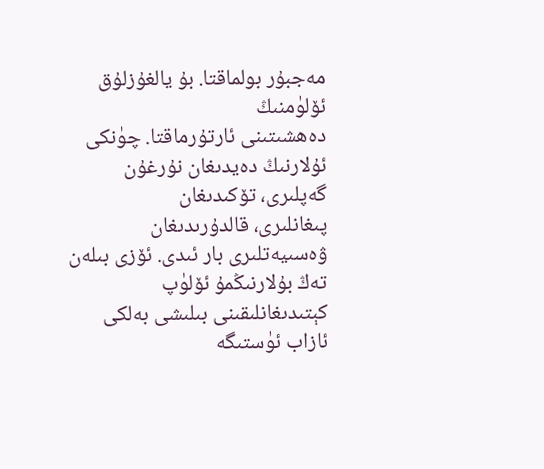مەجبۇر بولماقتا. بۇ يالغۇزلۇق ئۆلۈمنىڭ
دەھشىتىنى ئارتۇرماقتا. چۈنكى ئۇلارنىڭ دەيدىغان نۇرغۇن گەپلىرى، تۆكىدىغان
پىغانلىرى، قالدۇرىدىغان ۋەسىيەتلىرى بار ئىدى. ئۆزى بىلەن تەڭ بۇلارنىڭمۇ ئۆلۈپ
كېتىدىغانلىقىنى بىلىشى بەلكى ئازاب ئۈستىگە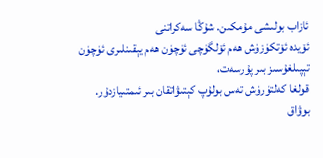ئازاب بولىشى مۇمكىن. شۇڭا سەكراتنى
ئۆيدە ئۆتكۈزۈش ھەم ئۆلگۈچى ئۈچۈن ھەم يېقىنلىرى ئۈچۈن تېپىلغۇسىز بىر پۇرسەت،
قولغا كەلتۈرۈش تەس بولۇپ كېتىۋاتقان بىر ئىمتىيازدۇر. بوۋاق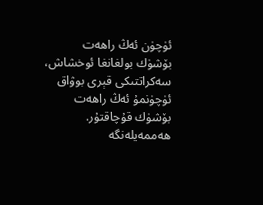ئۈچۈن ئەڭ راھەت
بۆشۈك بولغانغا ئوخشاش، سەكراتتىكى قېرى بوۋاق ئۈچۈنمۇ ئەڭ راھەت بۆشۈك قۇچاقتۇر. ھەممەيلەنگە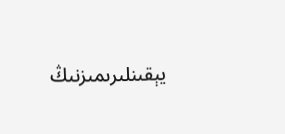يېقىنلىرىمىزنىڭ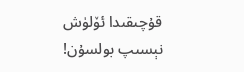قۇچىقىدا ئۆلۈش نېسىپ بولسۇن!